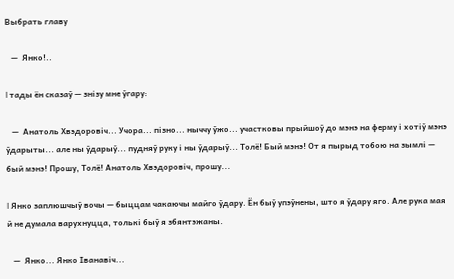Выбрать главу

   —  Янко!..

I тады ён сказаў — знізу мне ўгару:

   —  Анатоль Хвэдоровіч... Учора... пізно... ныччу ўжо... участковы прыйшоў до мэнэ на ферму і хотіў мэнэ ўдарыты... але ны ўдарыў... пудняў руку і ны ўдарыў... Толё! Бый мэнэ! От я пырыд тобою на зымлі — бый мэнэ! Прошу, Толё! Анатоль Хвэдоровіч, прошу...

I Янко заплюшчыў вочы — быццам чакаючы майго ўдару. Ён быў упэўнены, што я ўдару яго. Але рука мая й не думала варухнуцца, толькі быў я збянтэжаны.

   —  Янко... Янко Іванавіч...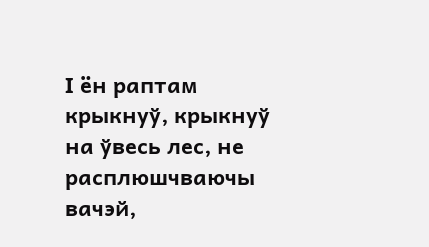I ён раптам крыкнуў, крыкнуў на ўвесь лес, не расплюшчваючы вачэй,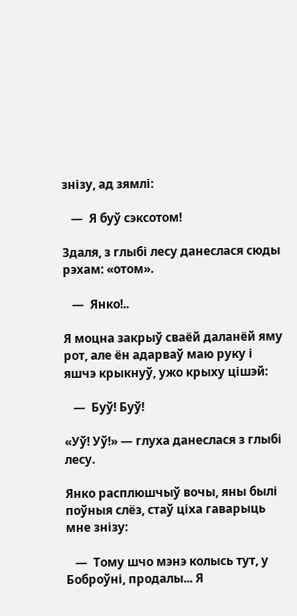знізу, ад зямлі:

   —  Я буў сэксотом!

Здаля, з глыбі лесу данеслася сюды рэхам: «отом».

   —  Янко!..

Я моцна закрыў сваёй даланёй яму рот, але ён адарваў маю руку і яшчэ крыкнуў, ужо крыху цішэй:

   —  Буў! Буў!

«Уў! Уў!» — глуха данеслася з глыбі лесу.

Янко расплюшчыў вочы, яны былі поўныя слёз, стаў ціха гаварыць мне знізу:

   —  Тому шчо мэнэ колысь тут, у Боброўні, продалы... Я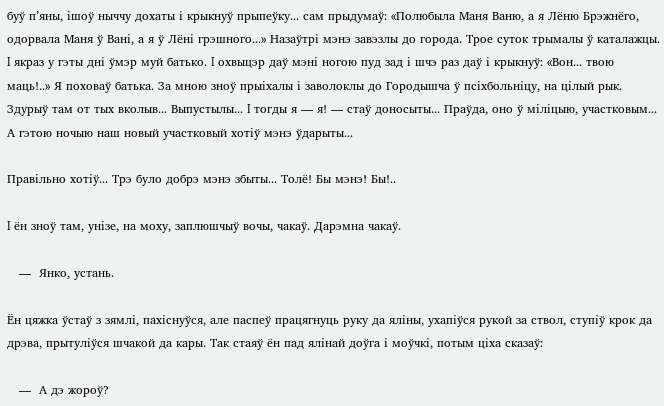буў п’яны, ішоў ныччу дохаты і крыкнуў прыпеўку... сам прыдумаў: «Полюбыла Маня Ваню, а я Лёню Брэжнёго, одорвала Маня ў Вані, а я ў Лёні грэшного...» Назаўтрі мэнэ завэзлы до города. Трое суток трымалы ў каталажцы. I якраз у гэты дні ўмэр муй батько. I охвыцэр даў мэні ногою пуд зад і шчэ раз даў і крыкнуў: «Вон... твою маць!..» Я поховаў батька. За мною зноў прыіхалы і заволоклы до Городышча ў псіхбольніцу, на цілый рык. Здурыў там от тых вколыв... Выпустылы... I тогды я — я! — стаў доносыты... Праўда, оно ў міліцыю, участковым... А гэтою ночыю наш новый участковый хотіў мэнэ ўдарыты...

Правільно хотіў... Трэ було добрэ мэнэ збыты... Толё! Бы мэнэ! Бы!..

I ён зноў там, унізе, на моху, заплюшчыў вочы, чакаў. Дарэмна чакаў.

   —  Янко, устань.

Ён цяжка ўстаў з зямлі, пахіснуўся, але паспеў працягнуць руку да яліны, ухапіўся рукой за ствол, ступіў крок да дрэва, прытуліўся шчакой да кары. Так стаяў ён пад ялінай доўга і моўчкі, потым ціха сказаў:

   —  А дэ жороў?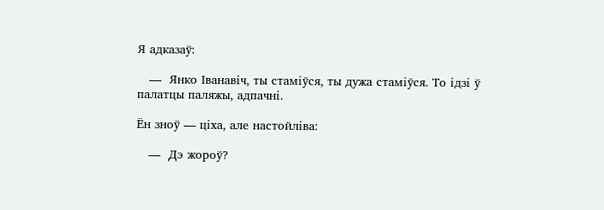Я адказаў:

   —  Янко Іванавіч, ты стаміўся, ты дужа стаміўся. То ідзі ў палатцы паляжы, адпачні.

Ён зноў — ціха, але настойліва:

   —  Дэ жороў?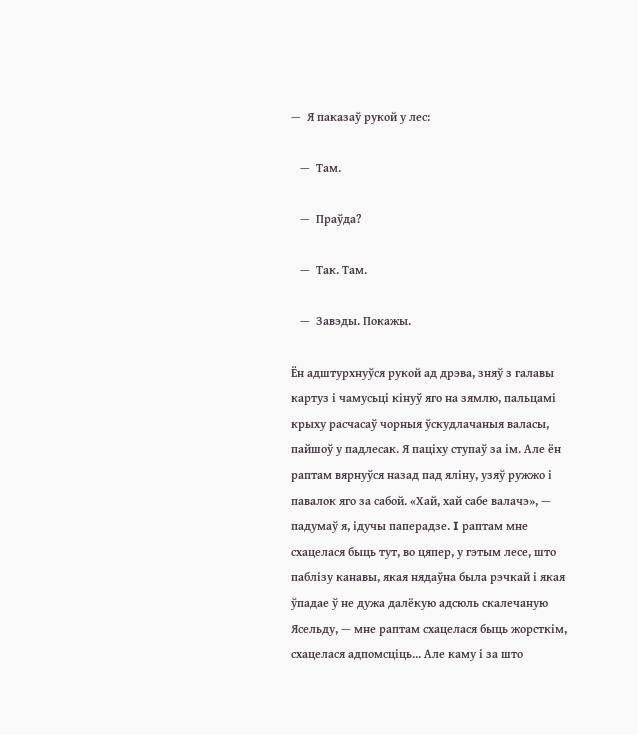—  Я паказаў рукой у лес:

   —  Там.

   —  Праўда?

   —  Так. Там.

   —  Завэды. Покажы.

Ён адштурхнуўся рукой ад дрэва, зняў з галавы картуз і чамусьці кінуў яго на зямлю, пальцамі крыху расчасаў чорныя ўскудлачаныя валасы, пайшоў у падлесак. Я паціху ступаў за ім. Але ён раптам вярнуўся назад пад яліну, узяў ружжо і павалок яго за сабой. «Хай, хай сабе валачэ», — падумаў я, ідучы паперадзе. I раптам мне схацелася быць тут, во цяпер, у гэтым лесе, што паблізу канавы, якая нядаўна была рэчкай і якая ўпадае ў не дужа далёкую адсюль скалечаную Ясельду, — мне раптам схацелася быць жорсткім, схацелася адпомсціць... Але каму і за што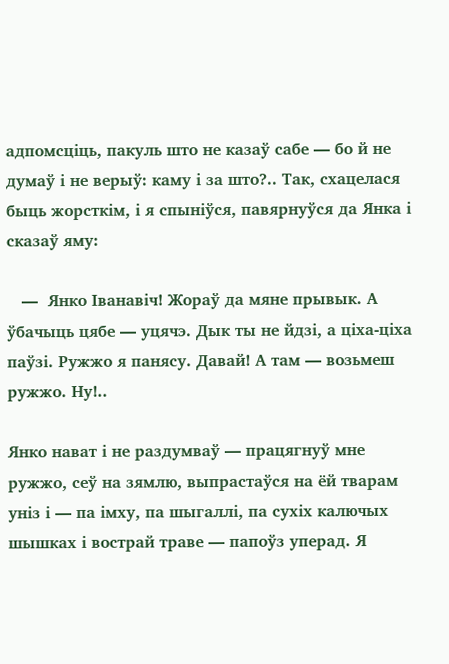адпомсціць, пакуль што не казаў сабе — бо й не думаў і не верыў: каму і за што?.. Так, схацелася быць жорсткім, і я спыніўся, павярнуўся да Янка і сказаў яму:

   —  Янко Іванавіч! Жораў да мяне прывык. А ўбачыць цябе — уцячэ. Дык ты не йдзі, а ціха-ціха паўзі. Ружжо я панясу. Давай! А там — возьмеш ружжо. Ну!..

Янко нават і не раздумваў — працягнуў мне ружжо, сеў на зямлю, выпрастаўся на ёй тварам уніз і — па імху, па шыгаллі, па сухіх калючых шышках і вострай траве — папоўз уперад. Я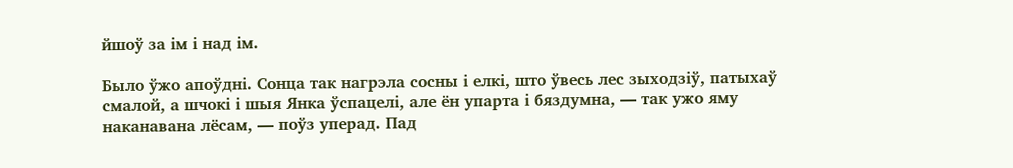йшоў за ім і над ім.

Было ўжо апоўдні. Сонца так нагрэла сосны і елкі, што ўвесь лес зыходзіў, патыхаў смалой, а шчокі і шыя Янка ўспацелі, але ён упарта і бяздумна, — так ужо яму наканавана лёсам, — поўз уперад. Пад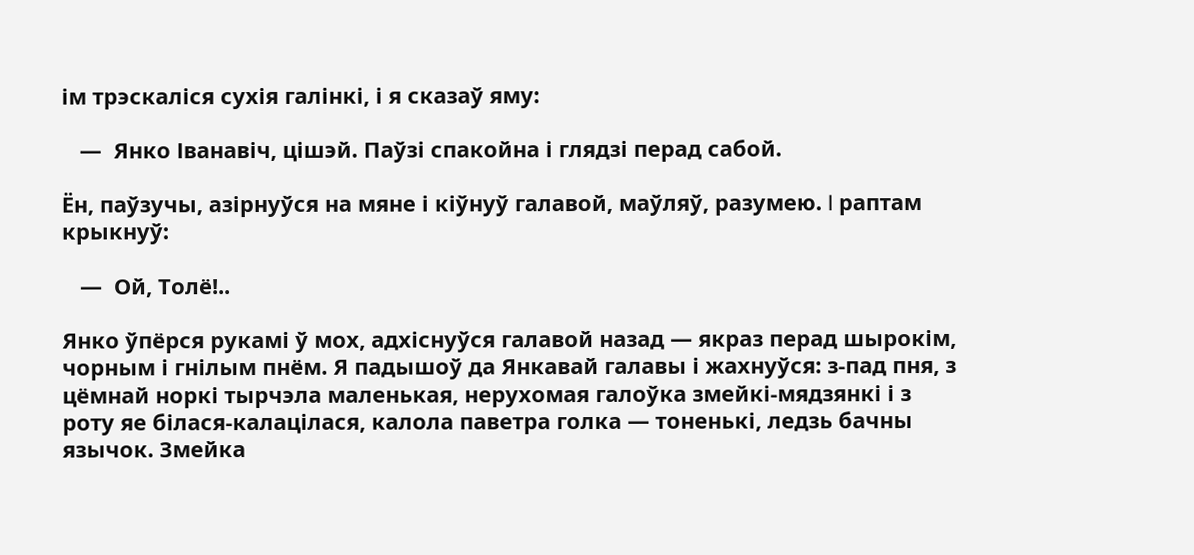ім трэскаліся сухія галінкі, і я сказаў яму:

   —  Янко Іванавіч, цішэй. Паўзі спакойна і глядзі перад сабой.

Ён, паўзучы, азірнуўся на мяне і кіўнуў галавой, маўляў, разумею. I раптам крыкнуў:

   —  Ой, Толё!..

Янко ўпёрся рукамі ў мох, адхіснуўся галавой назад — якраз перад шырокім, чорным і гнілым пнём. Я падышоў да Янкавай галавы і жахнуўся: з-пад пня, з цёмнай норкі тырчэла маленькая, нерухомая галоўка змейкі-мядзянкі і з роту яе білася-калацілася, калола паветра голка — тоненькі, ледзь бачны язычок. Змейка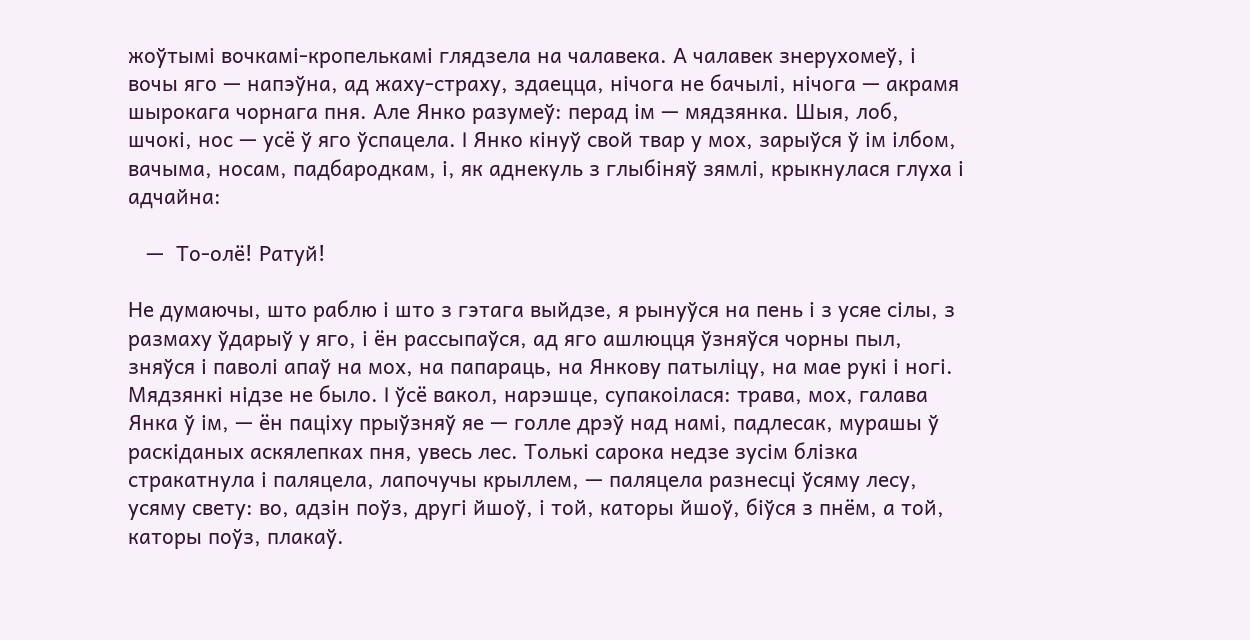жоўтымі вочкамі-кропелькамі глядзела на чалавека. А чалавек знерухомеў, і вочы яго — напэўна, ад жаху-страху, здаецца, нічога не бачылі, нічога — акрамя шырокага чорнага пня. Але Янко разумеў: перад ім — мядзянка. Шыя, лоб, шчокі, нос — усё ў яго ўспацела. I Янко кінуў свой твар у мох, зарыўся ў ім ілбом, вачыма, носам, падбародкам, і, як аднекуль з глыбіняў зямлі, крыкнулася глуха і адчайна:

   —  То-олё! Ратуй!

Не думаючы, што раблю і што з гэтага выйдзе, я рынуўся на пень і з усяе сілы, з размаху ўдарыў у яго, і ён рассыпаўся, ад яго ашлюцця ўзняўся чорны пыл, зняўся і паволі апаў на мох, на папараць, на Янкову патыліцу, на мае рукі і ногі. Мядзянкі нідзе не было. I ўсё вакол, нарэшце, супакоілася: трава, мох, галава Янка ў ім, — ён паціху прыўзняў яе — голле дрэў над намі, падлесак, мурашы ў раскіданых аскялепках пня, увесь лес. Толькі сарока недзе зусім блізка стракатнула і паляцела, лапочучы крыллем, — паляцела разнесці ўсяму лесу, усяму свету: во, адзін поўз, другі йшоў, і той, каторы йшоў, біўся з пнём, а той, каторы поўз, плакаў.